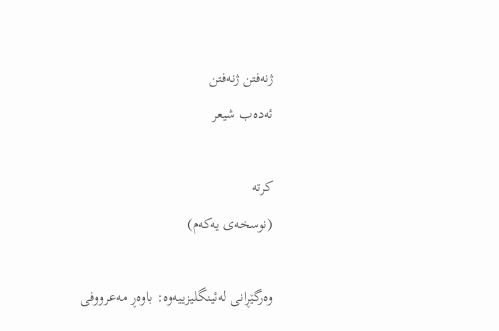ژنەفتن ژنەفتن
ئەدەب شیعر

کرتە
(نوسخەی یەکەم)

وەرگێڕانی لەئینگلیزییەوە: باوەڕ مەعرووفی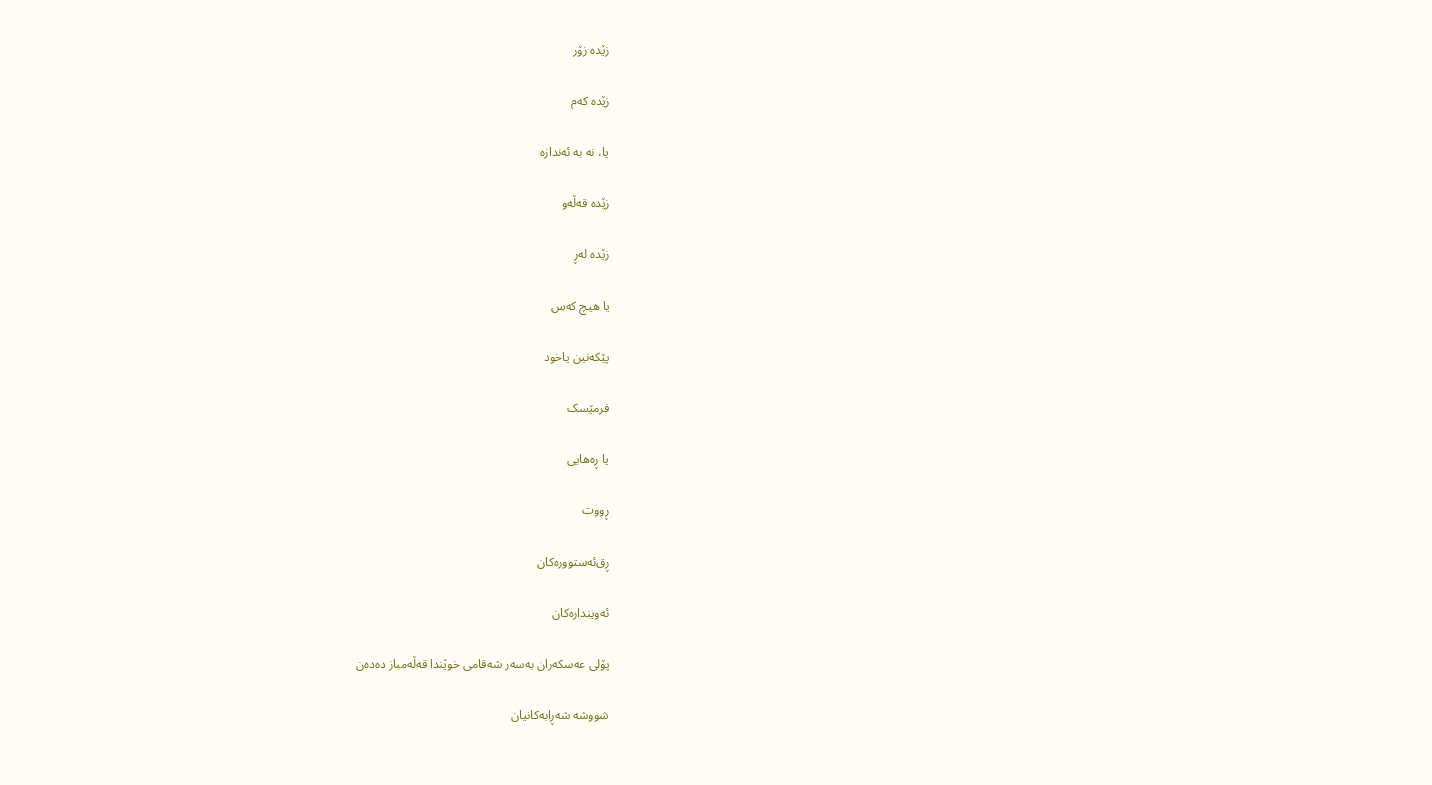زێدە زۆر

زێدە کەم

یا، نە بە ئەندازە

زێدە قەڵەو

زێدە لەڕ

یا هیچ کەس

پێکەنین یاخود

فرمێسک

یا ڕەهایی

ڕووت

ڕق‌ئەستوورەکان

ئەویندارەکان

پۆلی عەسکەران بەسەر شەقامی خوێندا قەڵەمباز دەدەن

شووشە شەڕابەکانیان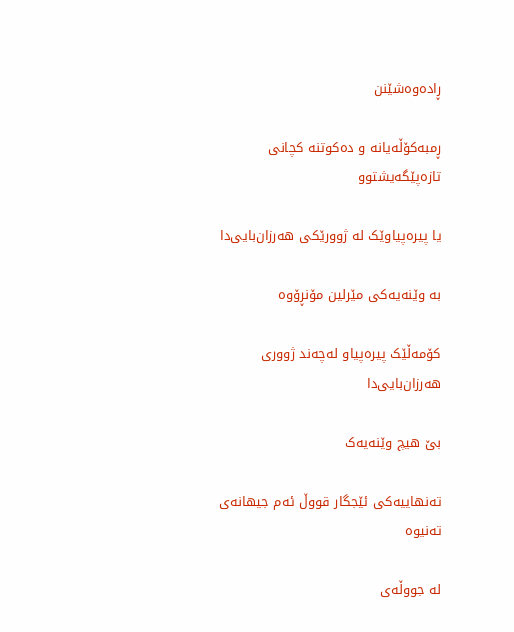ڕادەوەشێنن

ڕمبەکۆڵەیانە و دەکوتنە کچانی تازەپێگەیشتوو

یا پیرەپیاوێک لە ژوورێکی هەرزان‌بایی‌دا

بە وێنەیەکی مێرلین مۆنڕۆوە

کۆمەڵێک پیرەپیاو لەچەند ژووری هەرزان‌بایی‌دا

بێ هیچ وێنەیەک

تەنهاییەکی ئێجگار قووڵ ئەم جیهانەی تەنیوە

لە جووڵەی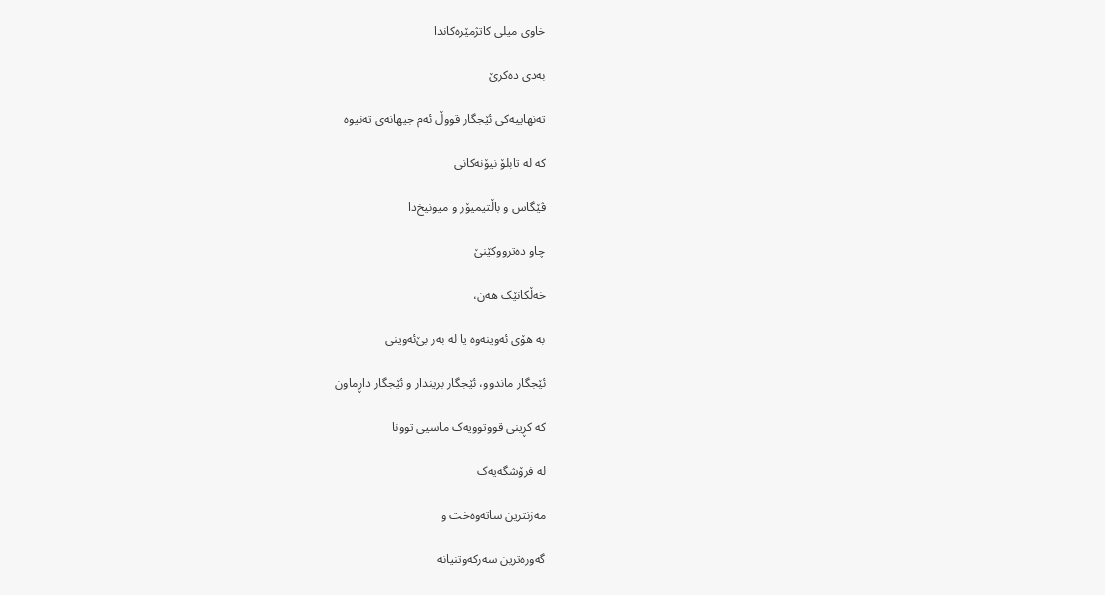خاوی میلی کاتژمێرەکاندا

بەدی دەکرێ

تەنهاییەکی ئێجگار قووڵ ئەم جیهانەی تەنیوە

کە لە تابلۆ نیۆنەکانی

ڤێگاس و باڵتیمیۆر و میونیخ‌دا

چاو دەترووکێنێ

خەڵکانێک هەن،

بە هۆی ئەوینەوە یا لە بەر بێ‌ئەوینی

ئێجگار ماندوو، ئێجگار بریندار و ئێجگار داڕماون

کە کڕینی قووتوویەک ماسیی توونا

لە فرۆشگەیەک

مەزنترین ساتەوەخت و

گەورەترین سەرکەوتنیانە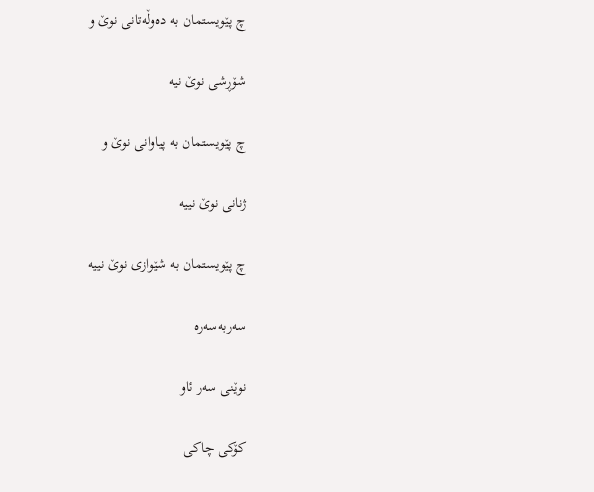چ پێویستمان بە دەوڵەتانی نوێ و

شۆڕشی نوێ نیە

چ پێویستمان بە پیاوانی نوێ و

ژنانی نوێ نییە

چ پێویستمان بە شێوازی نوێ نییە

سەربەسەرە

نوێنی سەر ئاو

کۆکی چاکی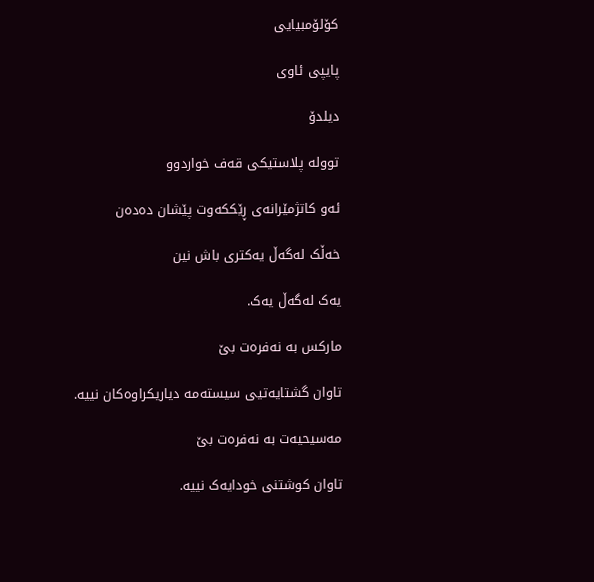کۆلۆمبیایی

پایپی ئاوی

دیلدۆ

توولە پلاستیکی قەف خواردوو

ئەو کاتژمێرانەی ڕێککەوت پێشان دەدەن

خەڵک لەگەڵ یەکتری باش نین

یەک لەگەڵ یەک.

مارکس بە نەفرەت بێ

تاوان گشتایەتیی سیستەمە دیاریکراوەکان نییە.

مەسیحیەت بە نەفرەت بێ

تاوان کوشتنی خودایەک نییە.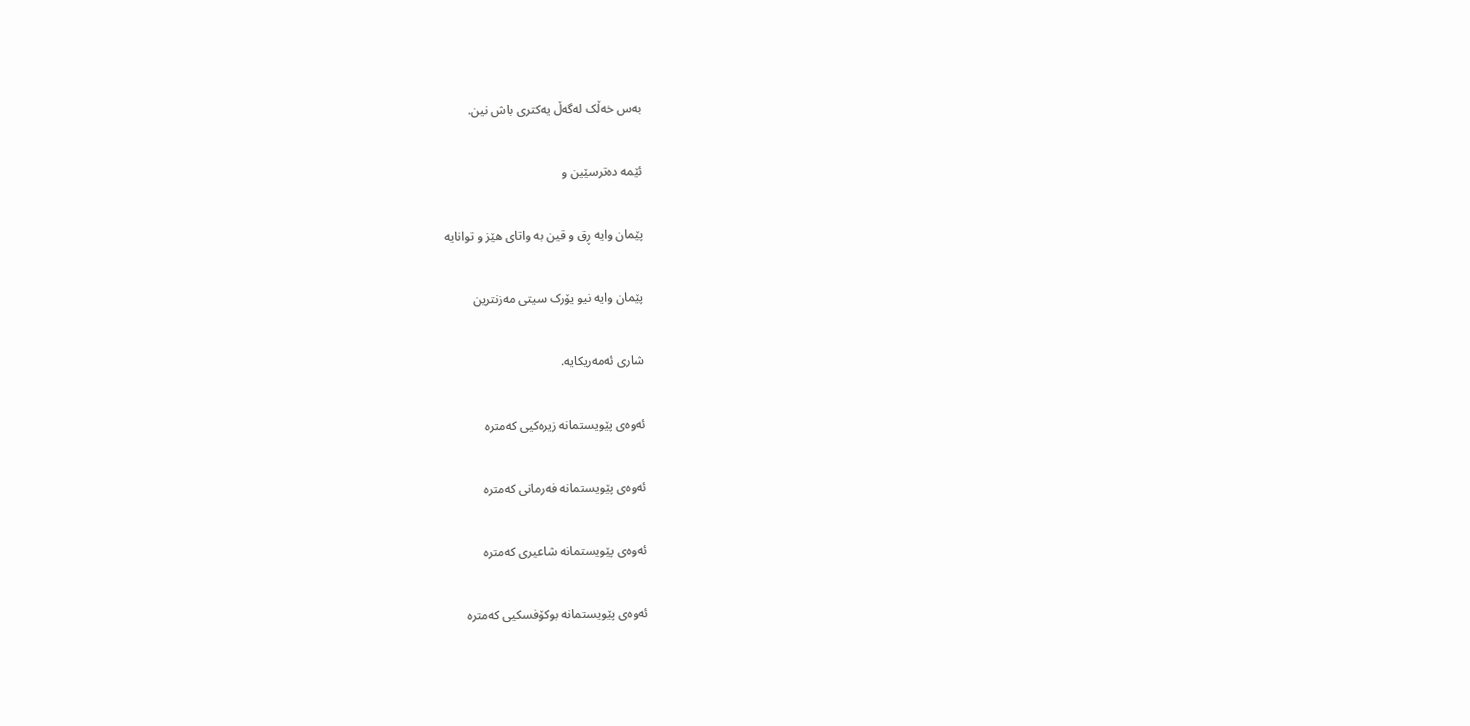بەس خەڵک لەگەڵ یەکتری باش نین.

ئێمە دەترسێین و

پێمان وایە ڕق و قین بە واتای هێز و توانایە

پێمان وایە نیو یۆرک سیتی مەزنترین

شاری ئەمەریکایە.

ئەوەی پێویستمانە زیرەکیی کەمترە

ئەوەی پێویستمانە فەرمانی کەمترە

ئەوەی پێویستمانە شاعیری کەمترە

ئەوەی پێویستمانە بوکۆفسکیی کەمترە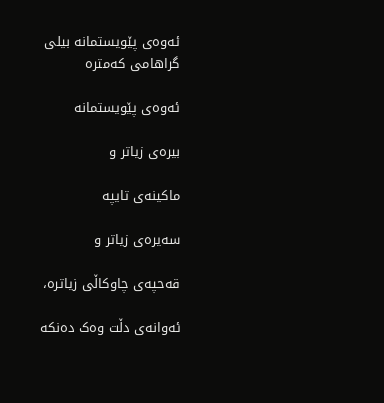ئەوەی پێویستمانە بیلی گراهامی کەمترە

ئەوەی پێویستمانە

بیرەی زیاتر و

ماکینەی تایپە

سەیرەی زیاتر و

قەحپەی چاوکاڵی زیاترە،

ئەوانەی دڵت وەک دەنکە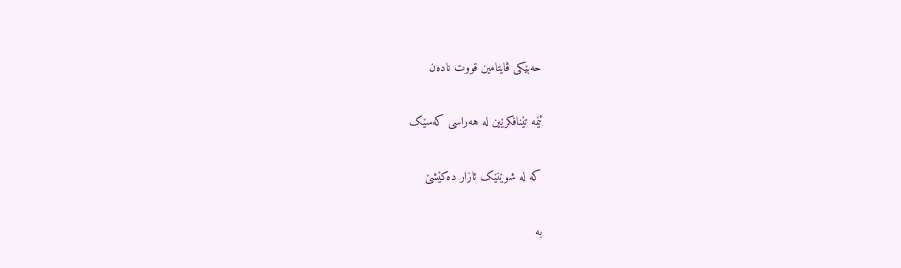حەبێکی ڤایتامین قووت نادەن

ئێمە تێنافکرێین لە هەراسی کەسێک

کە لە شوێنێک ئازار دەکێشێ

بە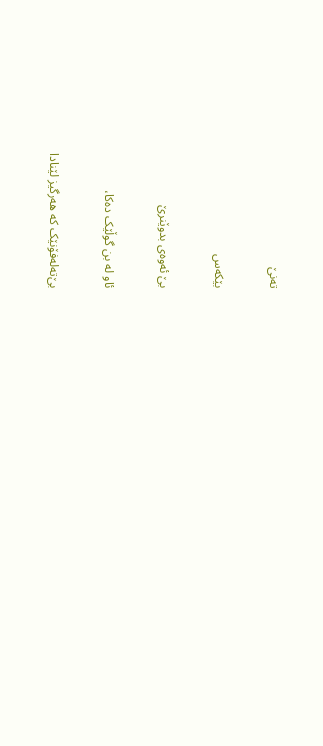تەنێ

بێکەس

بێ ئەوەی بدوێنرێ

ئاو لە بن گوڵێک دەکا،

بێ‌تەلەفۆنێک کە هەرگیز لێنادا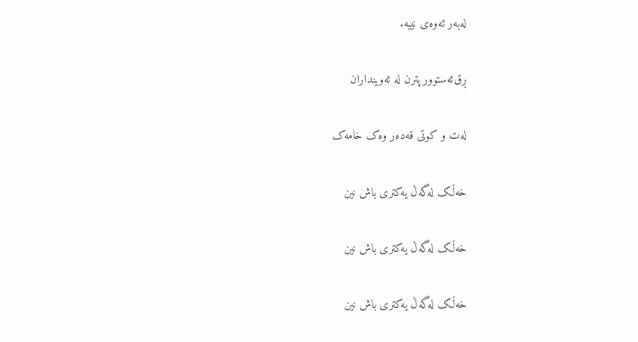لەبەر ئەوەی نییە.

ڕق‌ئەستوور پترن لە ئەوینداران

لەت و کوتی قەدەر وەک خامەک

خەڵک لەگەڵ یەکتری باش نین

خەڵک لەگەڵ یەکتری باش نین

خەڵک لەگەڵ یەکتری باش نین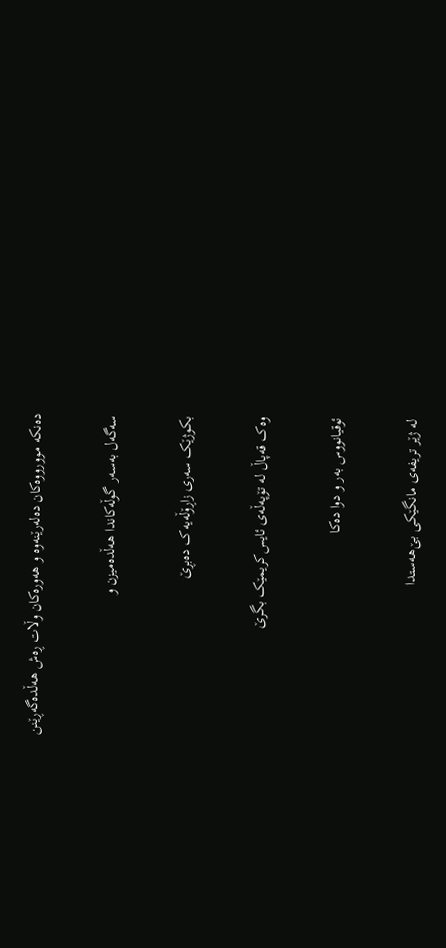دەنکە موورووەکان دەلەرێنەوە و هەورەکان وڵات ڕەش هەڵدەگەڕێنن

سەگەل بەسەر گوڵەکاندا هەڵدەمیزن و

بکوژێک سەری زاڕۆڵەیەک دەبڕێ

وەک قەپاڵ لە تۆپەڵەی ئایس‌کریمێک بگرێ

ئوقیانووس بەر و دوا دەکا

لە ژێر تریفەی مانگێکی بێ‌هەستدا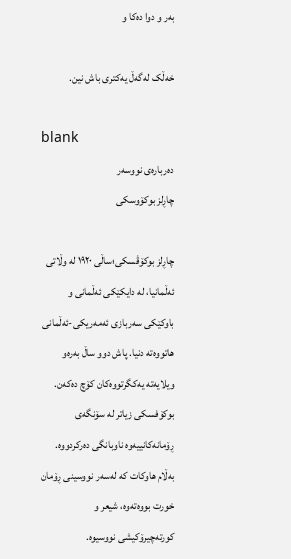بەر و دوا دەکا و

خەڵک لەگەڵ یەکتری باش نین.

blank
دەربارەی نووسەر
چاڕلز بوکۆوسکی

چاڕلز بوکۆڤسکی؛ساڵی ١٩٢٠ لە وڵاتی ئەڵمانیا، لە دایکێکی ئەڵمانی و باوکێکی سەربازی ئەمەریکی-ئەڵمانی هاتووەتە دنیا. پاش دوو ساڵ بەرەو ویلایەتە یەکگرتووەکان کۆچ دەکەن. بوکۆفسکی زیاتر لە سۆنگەی ڕۆمانەکانییەوە ناوبانگی دەرکردووە. بەڵام هاوکات کە لەسەر نووسینی ڕۆمان خورت بووەتەوە، شیعر و کورتەچیرۆکیشی نووسیوە.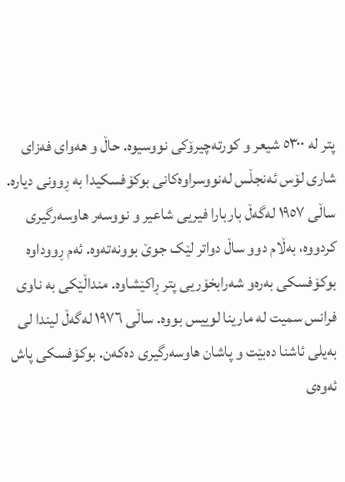پتر لە ٥٣٠٠ شیعر و کورتەچیرۆکی نووسیوە. حاڵ و هەوای فەزای شاری لۆس ئەنجڵس لەنووسراوەکانی بوکۆفسکیدا بە ڕوونی دیارە. ساڵی ١٩٥٧ لەگەڵ باربارا فیریی شاعیر و نووسەر هاوسەرگیری کردووە، بەڵام دوو ساڵ دواتر لێک جوێ بوونەتەوە. ئەم ڕووداوە بوکۆفسکی بەرەو شەرابخۆریی پتر ڕاکێشاوە. منداڵێکی بە ناوی فرانس سمیت لە مارینا لوییس بووە. ساڵی ١٩٧٦ لەگەڵ لیندا لی بەیلی ئاشنا دەبێت و پاشان هاوسەرگیری دەکەن. بوکۆفسکی پاش ئەوەی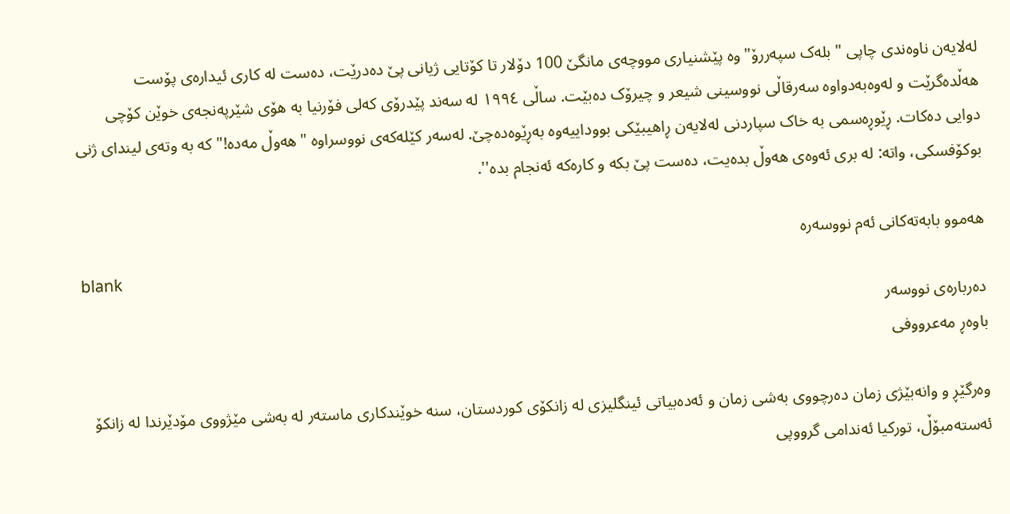لەلایەن ناوەندی چاپی "بلەک سپەررۆ"وە پێشنیاری مووچەی مانگێ 100 دۆلار تا کۆتایی ژیانی پێ دەدرێت، دەست لە کاری ئیدارەی پۆست هەڵدەگرێت و لەوەبەدواوە سەرقاڵی نووسینی شیعر و چیرۆک دەبێت. ساڵی ١٩٩٤ لە سەند پێدرۆی کەلی فۆرنیا بە هۆی شێرپەنجەی خوێن کۆچی دوایی دەکات. ڕێوڕەسمی بە خاک سپاردنی لەلایەن ڕاهیبێکی بووداییەوە بەڕێوەدەچێ. لەسەر کێلەکەی نووسراوە "هەوڵ مەدە!" کە بە وتەی لیندای ژنی بوکۆفسکی، واتە: لە بری ئەوەی هەوڵ بدەیت، دەست پێ بکە و کارەکە ئەنجام بدە''.

هەموو بابەتەکانی ئەم نووسەرە
blank
دەربارەی نووسەر
باوەڕ مەعرووفی

وەرگێڕ و وانەبێژی زمان دەرچووی بەشی زمان و ئەدەبیاتی ئینگلیزی لە زانکۆی کوردستان، سنە خوێندکاری ماستەر لە بەشی مێژووی مۆدێرندا لە زانکۆ ئەستەمبۆڵ، تورکیا ئەندامی گرووپی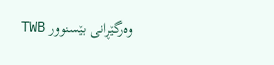وەرگێڕانی بێسنوور TWB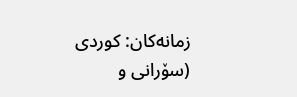زمانەکان: کوردی (سۆرانی و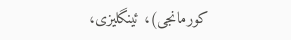کورمانجی)، ئینگلیزی،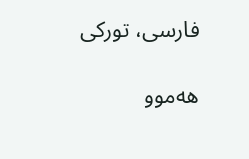فارسی، تورکی

هەموو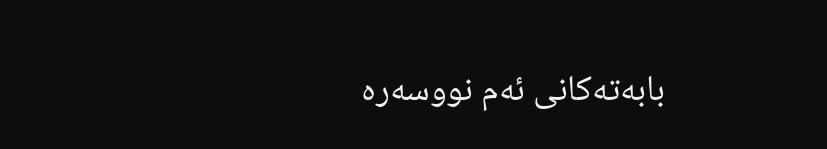بابەتەکانی ئەم نووسەرە